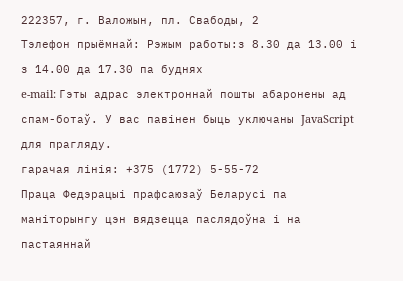222357, г. Валожын, пл. Свабоды, 2
Тэлефон прыёмнай: Рэжым работы:з 8.30 да 13.00 і з 14.00 да 17.30 па буднях
e-mail: Гэты адрас электроннай пошты абаронены ад спам-ботаў. У вас павінен быць уключаны JavaScript для прагляду.
гарачая лінія: +375 (1772) 5-55-72
Праца Федэрацыі прафсаюзаў Беларусі па маніторынгу цэн вядзецца паслядоўна і на пастаяннай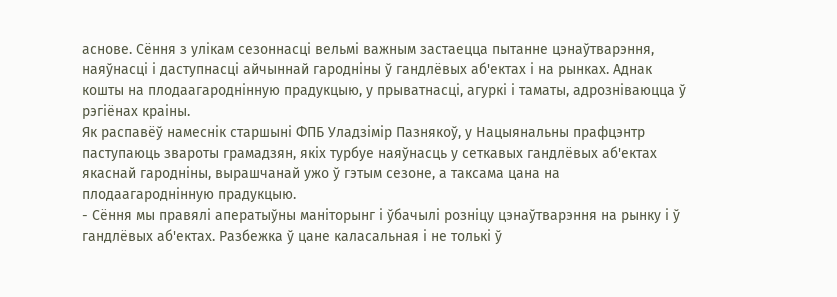аснове. Сёння з улікам сезоннасці вельмі важным застаецца пытанне цэнаўтварэння, наяўнасці і даступнасці айчыннай гародніны ў гандлёвых аб'ектах і на рынках. Аднак кошты на плодаагароднінную прадукцыю, у прыватнасці, агуркі і таматы, адрозніваюцца ў рэгіёнах краіны.
Як распавёў намеснік старшыні ФПБ Уладзімір Пазнякоў, у Нацыянальны прафцэнтр паступаюць звароты грамадзян, якіх турбуе наяўнасць у сеткавых гандлёвых аб'ектах якаснай гародніны, вырашчанай ужо ў гэтым сезоне, а таксама цана на плодаагароднінную прадукцыю.
- Сёння мы правялі аператыўны маніторынг і ўбачылі розніцу цэнаўтварэння на рынку і ў гандлёвых аб'ектах. Разбежка ў цане каласальная і не толькі ў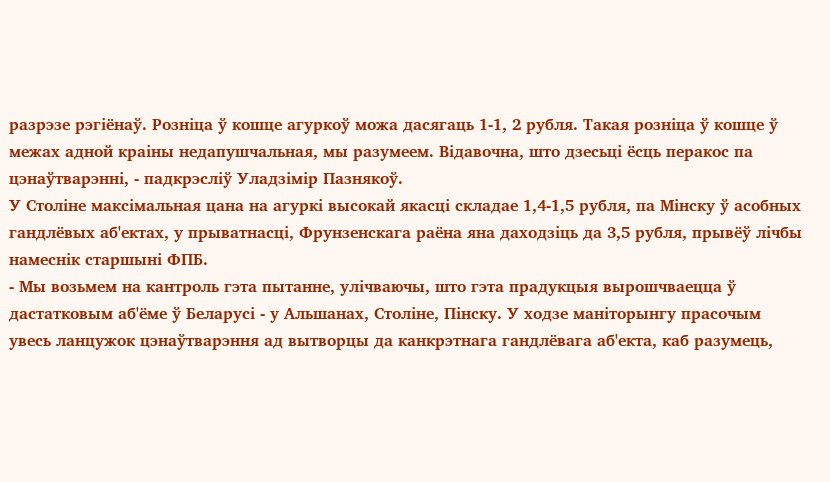разрэзе рэгіёнаў. Розніца ў кошце агуркоў можа дасягаць 1-1, 2 рубля. Такая розніца ў кошце ў межах адной краіны недапушчальная, мы разумеем. Відавочна, што дзесьці ёсць перакос па цэнаўтварэнні, - падкрэсліў Уладзімір Пазнякоў.
У Століне максімальная цана на агуркі высокай якасці складае 1,4-1,5 рубля, па Мінску ў асобных гандлёвых аб'ектах, у прыватнасці, Фрунзенскага раёна яна даходзіць да 3,5 рубля, прывёў лічбы намеснік старшыні ФПБ.
- Мы возьмем на кантроль гэта пытанне, улічваючы, што гэта прадукцыя вырошчваецца ў дастатковым аб'ёме ў Беларусі - у Альшанах, Століне, Пінску. У ходзе маніторынгу прасочым увесь ланцужок цэнаўтварэння ад вытворцы да канкрэтнага гандлёвага аб'екта, каб разумець,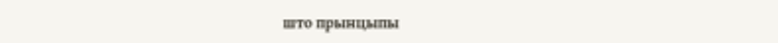што прынцыпы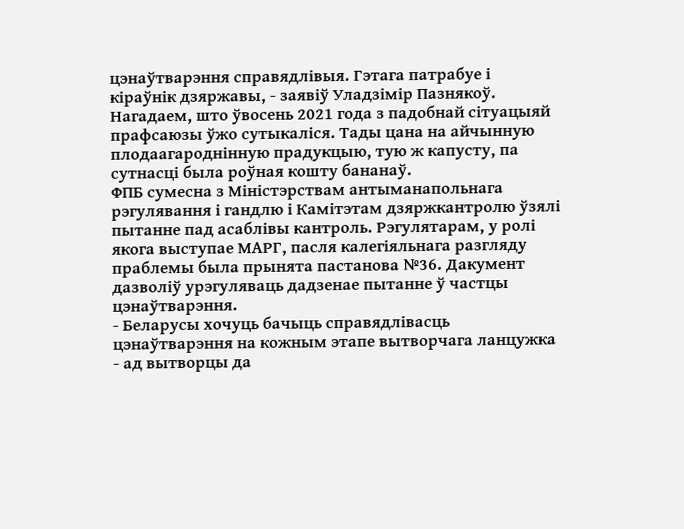цэнаўтварэння справядлівыя. Гэтага патрабуе і кіраўнік дзяржавы, - заявіў Уладзімір Пазнякоў.
Нагадаем, што ўвосень 2021 года з падобнай сітуацыяй прафсаюзы ўжо сутыкаліся. Тады цана на айчынную плодаагароднінную прадукцыю, тую ж капусту, па сутнасці была роўная кошту бананаў.
ФПБ сумесна з Міністэрствам антыманапольнага рэгулявання і гандлю і Камітэтам дзяржкантролю ўзялі пытанне пад асаблівы кантроль. Рэгулятарам, у ролі якога выступае МАРГ, пасля калегіяльнага разгляду праблемы была прынята пастанова №36. Дакумент дазволіў урэгуляваць дадзенае пытанне ў частцы цэнаўтварэння.
- Беларусы хочуць бачыць справядлівасць цэнаўтварэння на кожным этапе вытворчага ланцужка - ад вытворцы да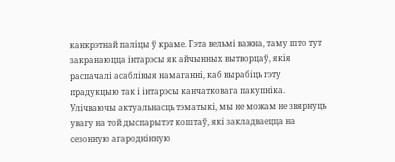канкрэтнай паліцы ў краме. Гэта вельмі важна, таму што тут закранаюцца інтарэсы як айчынных вытворцаў, якія распачалі асаблівыя намаганні, каб вырабіць гэту прадукцыю так і інтарэсы канчатковага пакупніка. Улічваючы актуальнасць тэматыкі, мы не можам не звярнуць увагу на той дыспарытэт коштаў, які закладваецца на сезонную агароднінную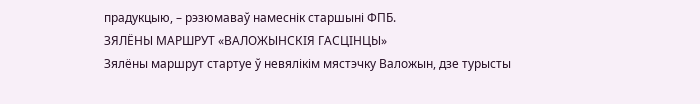прадукцыю, – рэзюмаваў намеснік старшыні ФПБ.
ЗЯЛЁНЫ МАРШРУТ «ВАЛОЖЫНСКIЯ ГАСЦIНЦЫ»
Зялёны маршрут стартуе ў невялікім мястэчку Валожын, дзе турысты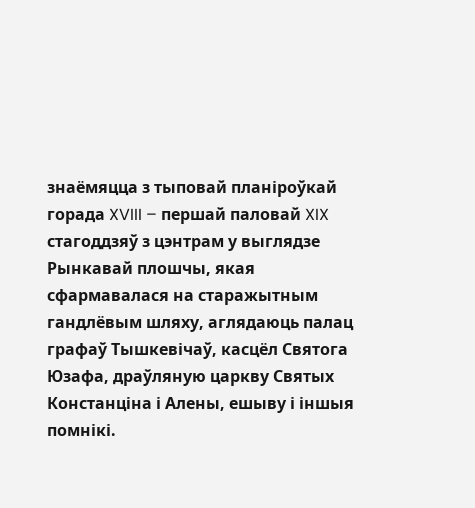знаёмяцца з тыповай планіроўкай горада XVIII – першай паловай XIX стагоддзяў з цэнтрам у выглядзе Рынкавай плошчы, якая сфармавалася на старажытным гандлёвым шляху, аглядаюць палац графаў Тышкевічаў, касцёл Святога Юзафа, драўляную царкву Святых Констанцiна і Алены, ешыву і іншыя помнікі.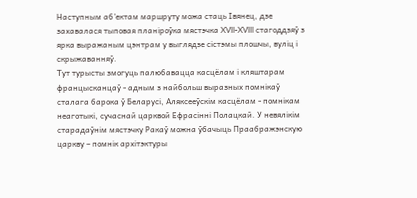Наступным аб'ектам маршруту можа стаць Івянец, дзе захавалася тыповая планіроўка мястэчка XVII-XVIII стагоддзяў з ярка выражаным цэнтрам у выглядзе сістэмы плошчы, вуліц і скрыжаванняў.
Тут турысты змогуць палюбавацца касцёлам і кляштарам францысканцаў - адным з найбольш выразных помнікаў сталага барока ў Беларусі, Аляксееўскім касцёлам - помнікам неаготыкі, сучаснай царквой Ефрасінні Полацкай. У невялікім старадаўнім мястэчку Ракаў можна ўбачыць Праабражэнскую царкву – помнік архітэктуры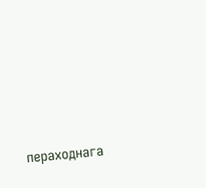пераходнага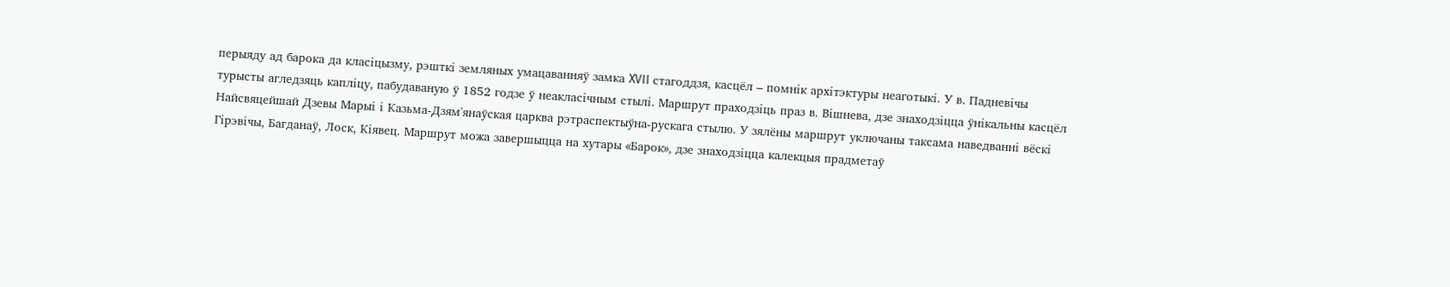перыяду ад барока да класіцызму, рэшткі земляных умацаванняў замка XVII стагоддзя, касцёл – помнік архітэктуры неаготыкі. У в. Падневічы турысты агледзяць капліцу, пабудаваную ў 1852 годзе ў неакласічным стылі. Маршрут праходзіць праз в. Вішнева, дзе знаходзіцца ўнікальны касцёл Найсвяцейшай Дзевы Марыі і Казьма-Дзям'янаўская царква рэтраспектыўна-рускага стылю. У зялёны маршрут уключаны таксама наведванні вёскі Гірэвічы, Багданаў, Лоск, Кіявец. Маршрут можа завершыцца на хутары «Барок», дзе знаходзіцца калекцыя прадметаў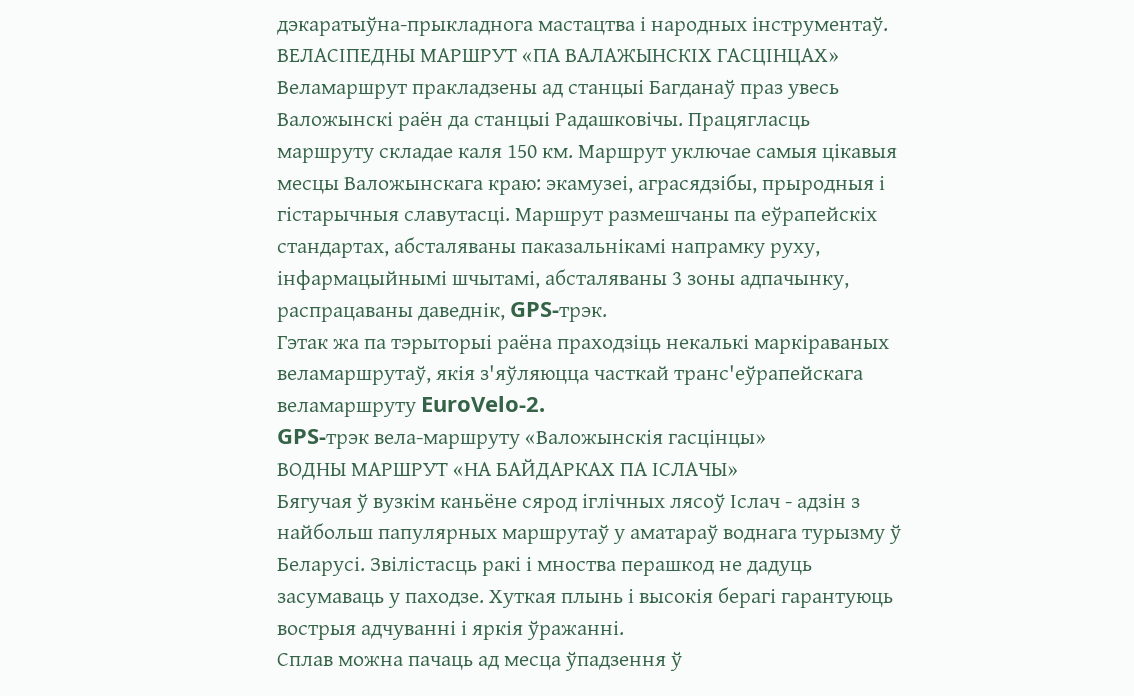дэкаратыўна-прыкладнога мастацтва і народных інструментаў.
ВЕЛАСІПЕДНЫ МАРШРУТ «ПА ВАЛАЖЫНСКIХ ГАСЦIНЦАХ»
Веламаршрут пракладзены ад станцыі Багданаў праз увесь Валожынскі раён да станцыі Радашковічы. Працягласць маршруту складае каля 150 км. Маршрут уключае самыя цікавыя месцы Валожынскага краю: экамузеі, аграсядзібы, прыродныя і гістарычныя славутасці. Маршрут размешчаны па еўрапейскіх стандартах, абсталяваны паказальнікамі напрамку руху, інфармацыйнымі шчытамі, абсталяваны 3 зоны адпачынку, распрацаваны даведнік, GPS-трэк.
Гэтак жа па тэрыторыі раёна праходзіць некалькі маркіраваных веламаршрутаў, якія з'яўляюцца часткай транс'еўрапейскага веламаршруту EuroVelo-2.
GPS-трэк вела-маршруту «Валожынскія гасцінцы»
ВОДНЫ МАРШРУТ «НА БАЙДАРКАХ ПА ІСЛАЧЫ»
Бягучая ў вузкім каньёне сярод іглічных лясоў Іслач - адзін з найбольш папулярных маршрутаў у аматараў воднага турызму ў Беларусі. Звілістасць ракі і мноства перашкод не дадуць засумаваць у паходзе. Хуткая плынь і высокія берагі гарантуюць вострыя адчуванні і яркія ўражанні.
Сплав можна пачаць ад месца ўпадзення ў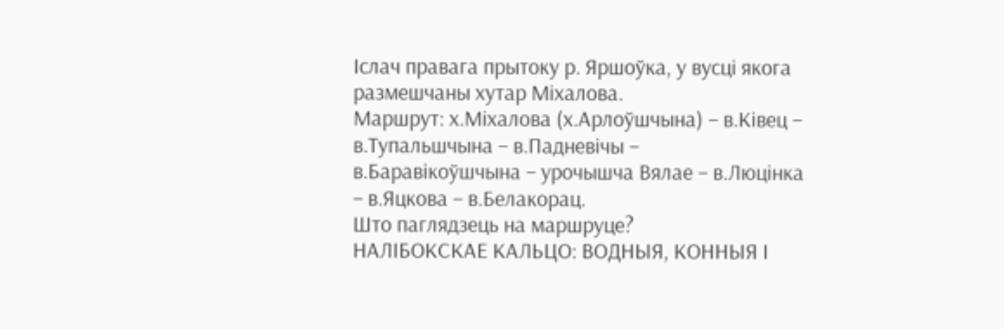Іслач правага прытоку р. Яршоўка, у вусці якога размешчаны хутар Міхалова.
Маршрут: х.Міхалова (х.Арлоўшчына) – в.Ківец – в.Тупальшчына – в.Падневічы – в.Баравікоўшчына – урочышча Вялае – в.Люцінка – в.Яцкова – в.Белакорац.
Што паглядзець на маршруце?
НАЛІБОКСКАЕ КАЛЬЦО: ВОДНЫЯ, КОННЫЯ І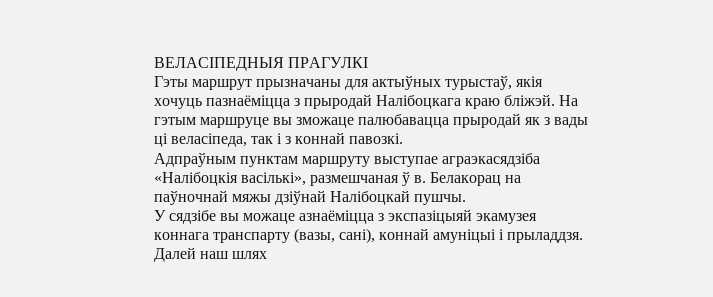ВЕЛАСІПЕДНЫЯ ПРАГУЛКI
Гэты маршрут прызначаны для актыўных турыстаў, якія хочуць пазнаёміцца з прыродай Налібоцкага краю бліжэй. На гэтым маршруце вы зможаце палюбавацца прыродай як з вады ці веласіпеда, так і з коннай павозкі.
Адпраўным пунктам маршруту выступае аграэкасядзіба «Налібоцкія васількі», размешчаная ў в. Белакорац на паўночнай мяжы дзіўнай Налібоцкай пушчы.
У сядзібе вы можаце азнаёміцца з экспазіцыяй экамузея коннага транспарту (вазы, сані), коннай амуніцыі і прыладдзя.
Далей наш шлях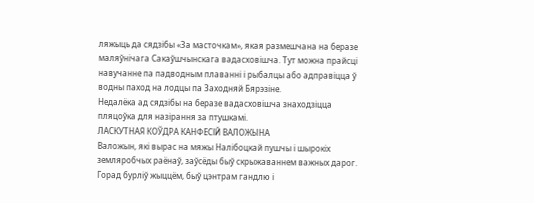ляжыць да сядзібы «За масточкам», якая размешчана на беразе маляўнічага Сакаўшчынскага вадасховішча. Тут можна прайсці навучанне па падводным плаванні і рыбалцы або адправіцца ў водны паход на лодцы па Заходняй Бярэзіне.
Недалёка ад сядзібы на беразе вадасховішча знаходзіцца пляцоўка для назірання за птушкамі.
ЛАСКУТНАЯ КОЎДРА КАНФЕСІЙ ВАЛОЖЫНА
Валожын, які вырас на мяжы Налібоцкай пушчы і шырокіх земляробчых раёнаў, заўсёды быў скрыжаваннем важных дарог. Горад бурліў жыццём, быў цэнтрам гандлю і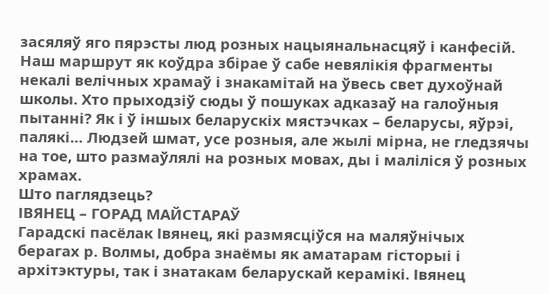засяляў яго пярэсты люд розных нацыянальнасцяў і канфесій. Наш маршрут як коўдра збірае ў сабе невялікія фрагменты некалі велічных храмаў і знакамітай на ўвесь свет духоўнай школы. Хто прыходзіў сюды ў пошуках адказаў на галоўныя пытанні? Як і ў іншых беларускіх мястэчках – беларусы, яўрэі, палякі… Людзей шмат, усе розныя, але жылі мірна, не гледзячы на тое, што размаўлялі на розных мовах, ды і маліліся ў розных храмах.
Што паглядзець?
ІВЯНЕЦ – ГОРАД МАЙСТАРАЎ
Гарадскі пасёлак Івянец, які размясціўся на маляўнічых берагах р. Волмы, добра знаёмы як аматарам гісторыі і архітэктуры, так і знатакам беларускай керамікі. Івянец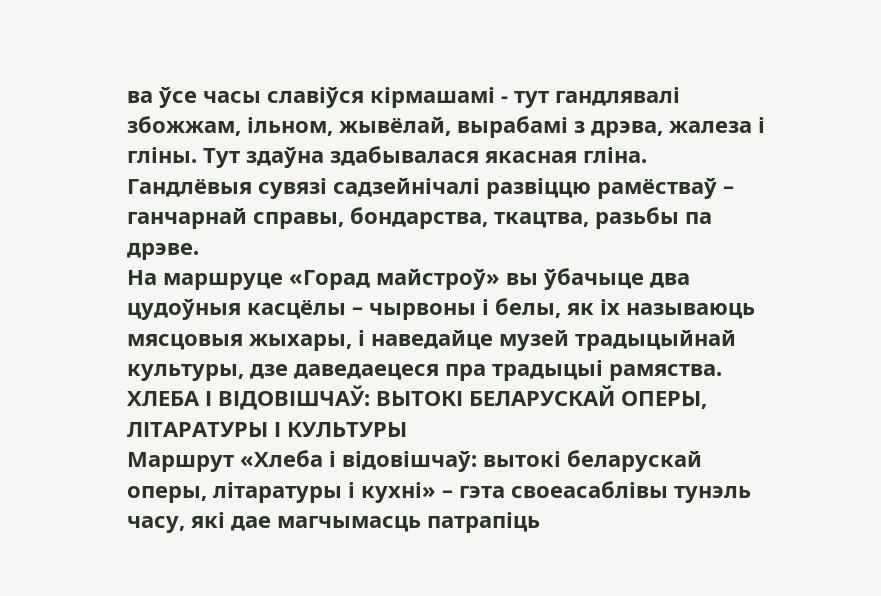ва ўсе часы славіўся кірмашамі - тут гандлявалі збожжам, ільном, жывёлай, вырабамі з дрэва, жалеза і гліны. Тут здаўна здабывалася якасная гліна. Гандлёвыя сувязі садзейнічалі развіццю рамёстваў – ганчарнай справы, бондарства, ткацтва, разьбы па дрэве.
На маршруце «Горад майстроў» вы ўбачыце два цудоўныя касцёлы – чырвоны і белы, як іх называюць мясцовыя жыхары, і наведайце музей традыцыйнай культуры, дзе даведаецеся пра традыцыі рамяства.
ХЛЕБА І ВІДОВІШЧАЎ: ВЫТОКІ БЕЛАРУСКАЙ ОПЕРЫ, ЛІТАРАТУРЫ І КУЛЬТУРЫ
Маршрут «Хлеба і відовішчаў: вытокі беларускай оперы, літаратуры і кухні» – гэта своеасаблівы тунэль часу, які дае магчымасць патрапіць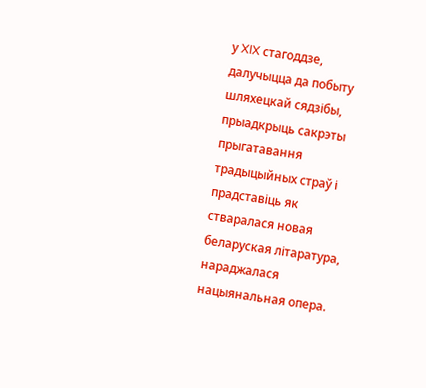у XIX стагоддзе, далучыцца да побыту шляхецкай сядзібы, прыадкрыць сакрэты прыгатавання традыцыйных страў і прадставіць як стваралася новая беларуская літаратура, нараджалася нацыянальная опера.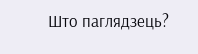Што паглядзець?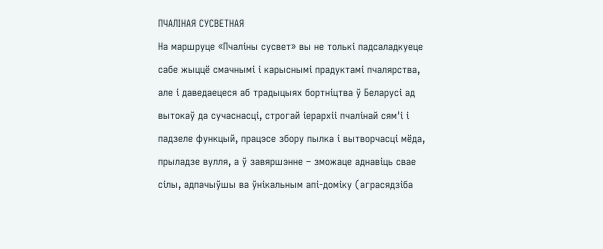ПЧАЛІНАЯ СУСВЕТНАЯ
На маршруце «Пчаліны сусвет» вы не толькі падсаладкуеце сабе жыццё смачнымі і карыснымі прадуктамі пчалярства, але і даведаецеся аб традыцыях бортніцтва ў Беларусі ад вытокаў да сучаснасці, строгай іерархіі пчалінай сям'і і падзеле функцый, працэсе збору пылка і вытворчасці мёда, прыладзе вулля, а ў завяршэнне – зможаце аднавіць свае сілы, адпачыўшы ва ўнікальным апі-доміку (аграсядзіба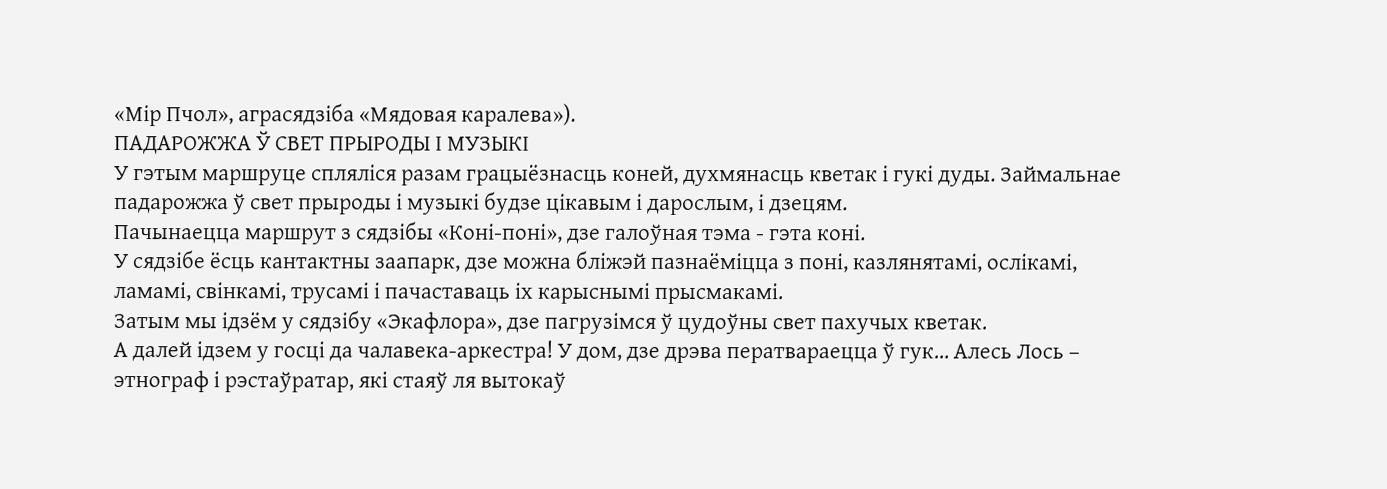«Мір Пчол», аграсядзіба «Мядовая каралева»).
ПАДАРОЖЖА Ў СВЕТ ПРЫРОДЫ І МУЗЫКІ
У гэтым маршруце спляліся разам грацыёзнасць коней, духмянасць кветак і гукі дуды. Займальнае падарожжа ў свет прыроды і музыкі будзе цікавым і дарослым, і дзецям.
Пачынаецца маршрут з сядзібы «Коні-поні», дзе галоўная тэма - гэта коні.
У сядзібе ёсць кантактны заапарк, дзе можна бліжэй пазнаёміцца з поні, казлянятамі, ослікамі, ламамі, свінкамі, трусамі і пачаставаць іх карыснымі прысмакамі.
Затым мы ідзём у сядзібу «Экафлора», дзе пагрузімся ў цудоўны свет пахучых кветак.
А далей iдзем у госці да чалавека-аркестра! У дом, дзе дрэва ператвараецца ў гук… Алесь Лось – этнограф і рэстаўратар, які стаяў ля вытокаў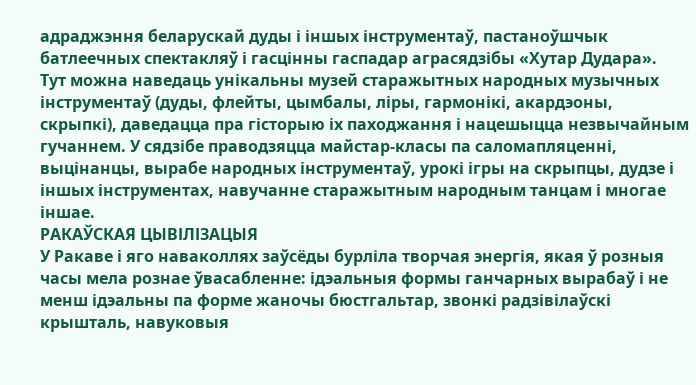адраджэння беларускай дуды і іншых інструментаў, пастаноўшчык батлеечных спектакляў і гасцінны гаспадар аграсядзібы «Хутар Дудара».
Тут можна наведаць унікальны музей старажытных народных музычных інструментаў (дуды, флейты, цымбалы, ліры, гармонікі, акардэоны, скрыпкі), даведацца пра гісторыю іх паходжання і нацешыцца незвычайным гучаннем. У сядзібе праводзяцца майстар-класы па саломапляценні, выцінанцы, вырабе народных інструментаў, урокі ігры на скрыпцы, дудзе і іншых інструментах, навучанне старажытным народным танцам і многае іншае.
РАКАЎСКАЯ ЦЫВІЛІЗАЦЫЯ
У Ракаве і яго наваколлях заўсёды бурліла творчая энергія, якая ў розныя часы мела рознае ўвасабленне: ідэальныя формы ганчарных вырабаў і не менш ідэальны па форме жаночы бюстгальтар, звонкі радзівілаўскі крышталь, навуковыя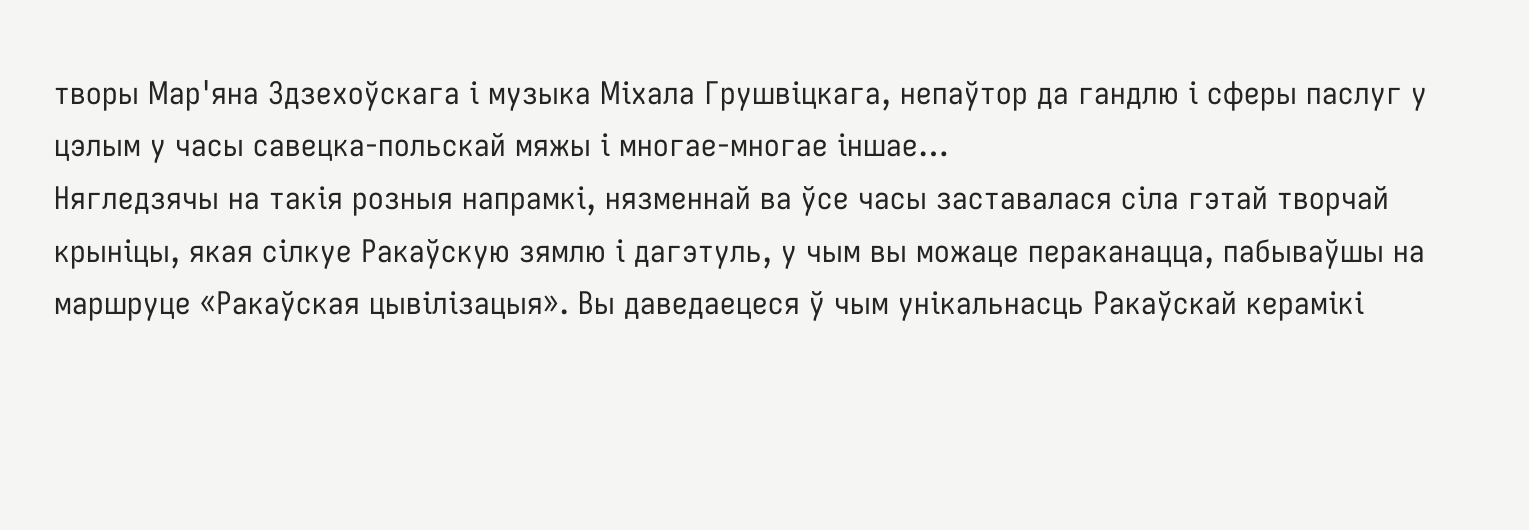творы Мар'яна Здзехоўскага і музыка Міхала Грушвіцкага, непаўтор да гандлю і сферы паслуг у цэлым у часы савецка-польскай мяжы і многае-многае іншае…
Нягледзячы на такія розныя напрамкі, нязменнай ва ўсе часы заставалася сіла гэтай творчай крыніцы, якая сілкуе Ракаўскую зямлю і дагэтуль, у чым вы можаце пераканацца, пабываўшы на маршруце «Ракаўская цывілізацыя». Вы даведаецеся ў чым унікальнасць Ракаўскай керамікі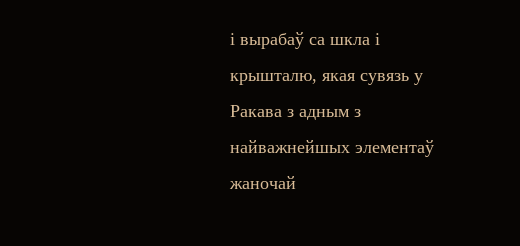і вырабаў са шкла і крышталю, якая сувязь у Ракава з адным з найважнейшых элементаў жаночай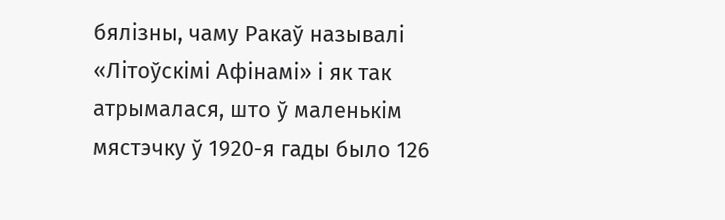бялізны, чаму Ракаў называлі «Літоўскімі Афінамі» і як так атрымалася, што ў маленькім мястэчку ў 1920-я гады было 126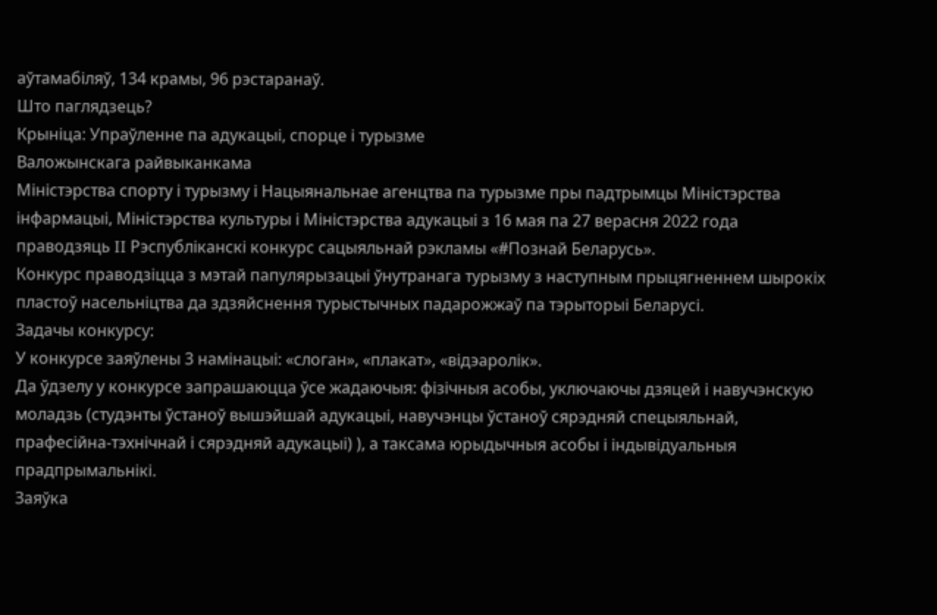аўтамабіляў, 134 крамы, 96 рэстаранаў.
Што паглядзець?
Крыніца: Упраўленне па адукацыі, спорце і турызме
Валожынскага райвыканкама
Міністэрства спорту і турызму і Нацыянальнае агенцтва па турызме пры падтрымцы Міністэрства інфармацыі, Міністэрства культуры і Міністэрства адукацыі з 16 мая па 27 верасня 2022 года праводзяць II Рэспубліканскі конкурс сацыяльнай рэкламы «#Познай Беларусь».
Конкурс праводзіцца з мэтай папулярызацыі ўнутранага турызму з наступным прыцягненнем шырокіх пластоў насельніцтва да здзяйснення турыстычных падарожжаў па тэрыторыі Беларусі.
Задачы конкурсу:
У конкурсе заяўлены 3 намінацыі: «слоган», «плакат», «відэаролік».
Да ўдзелу у конкурсе запрашаюцца ўсе жадаючыя: фізічныя асобы, уключаючы дзяцей і навучэнскую моладзь (студэнты ўстаноў вышэйшай адукацыі, навучэнцы ўстаноў сярэдняй спецыяльнай, прафесійна-тэхнічнай і сярэдняй адукацыі) ), а таксама юрыдычныя асобы і індывідуальныя прадпрымальнікі.
Заяўка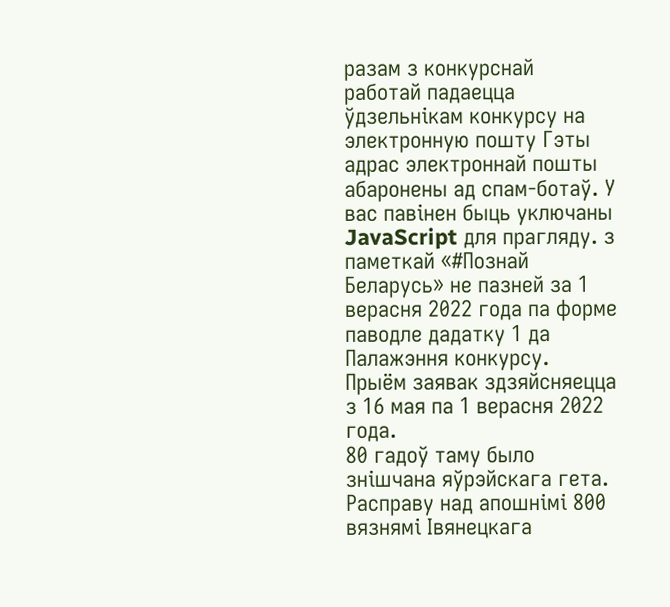разам з конкурснай работай падаецца ўдзельнікам конкурсу на электронную пошту Гэты адрас электроннай пошты абаронены ад спам-ботаў. У вас павінен быць уключаны JavaScript для прагляду. з паметкай «#Познай Беларусь» не пазней за 1 верасня 2022 года па форме паводле дадатку 1 да Палажэння конкурсу.
Прыём заявак здзяйсняецца з 16 мая па 1 верасня 2022 года.
80 гадоў таму было знішчана яўрэйскага гета. Расправу над апошнімі 800 вязнямі Івянецкага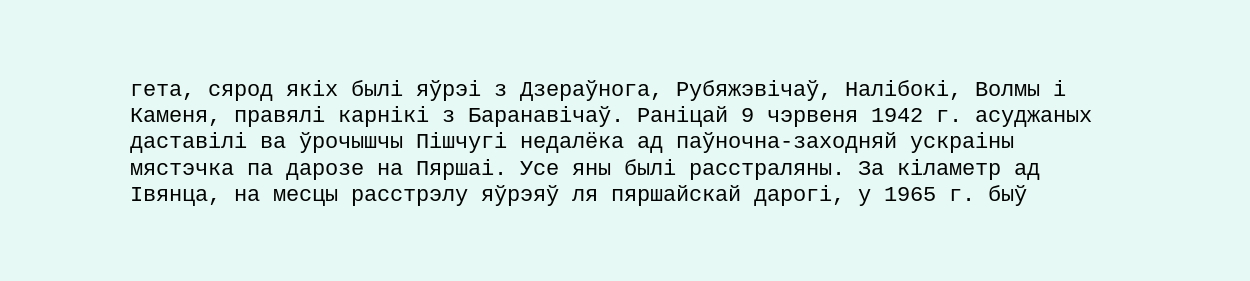гета, сярод якіх былі яўрэі з Дзераўнога, Рубяжэвічаў, Налібокі, Волмы і Каменя, правялі карнікі з Баранавічаў. Раніцай 9 чэрвеня 1942 г. асуджаных даставілі ва ўрочышчы Пішчугі недалёка ад паўночна-заходняй ускраіны мястэчка па дарозе на Пяршаі. Усе яны былі расстраляны. За кіламетр ад Івянца, на месцы расстрэлу яўрэяў ля пяршайскай дарогі, у 1965 г. быў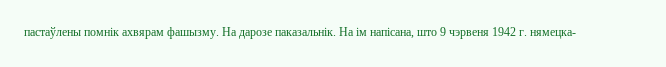пастаўлены помнік ахвярам фашызму. На дарозе паказальнік. На ім напісана, што 9 чэрвеня 1942 г. нямецка-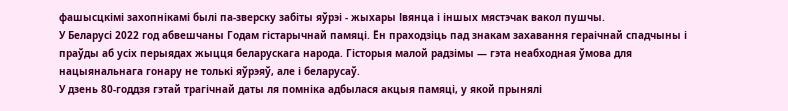фашысцкімі захопнікамі былі па-зверску забіты яўрэі - жыхары Івянца і іншых мястэчак вакол пушчы.
У Беларусі 2022 год абвешчаны Годам гістарычнай памяці. Ён праходзіць пад знакам захавання гераічнай спадчыны і праўды аб усіх перыядах жыцця беларускага народа. Гісторыя малой радзімы — гэта неабходная ўмова для нацыянальнага гонару не толькі яўрэяў, але і беларусаў.
У дзень 80-годдзя гэтай трагічнай даты ля помніка адбылася акцыя памяці, у якой прынялі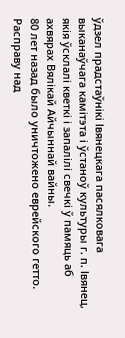ўдзел прадстаўнікі Івянецкага пасялковага выканаўчага камітэта і ўстаноў культуры г. п. Івянец, якія ўсклалі кветкі і запалілі свечкі ў памяць аб ахвярах Вялікай Айчыннай вайны.
80 лет назад было уничтожено еврейского гетто. Расправу над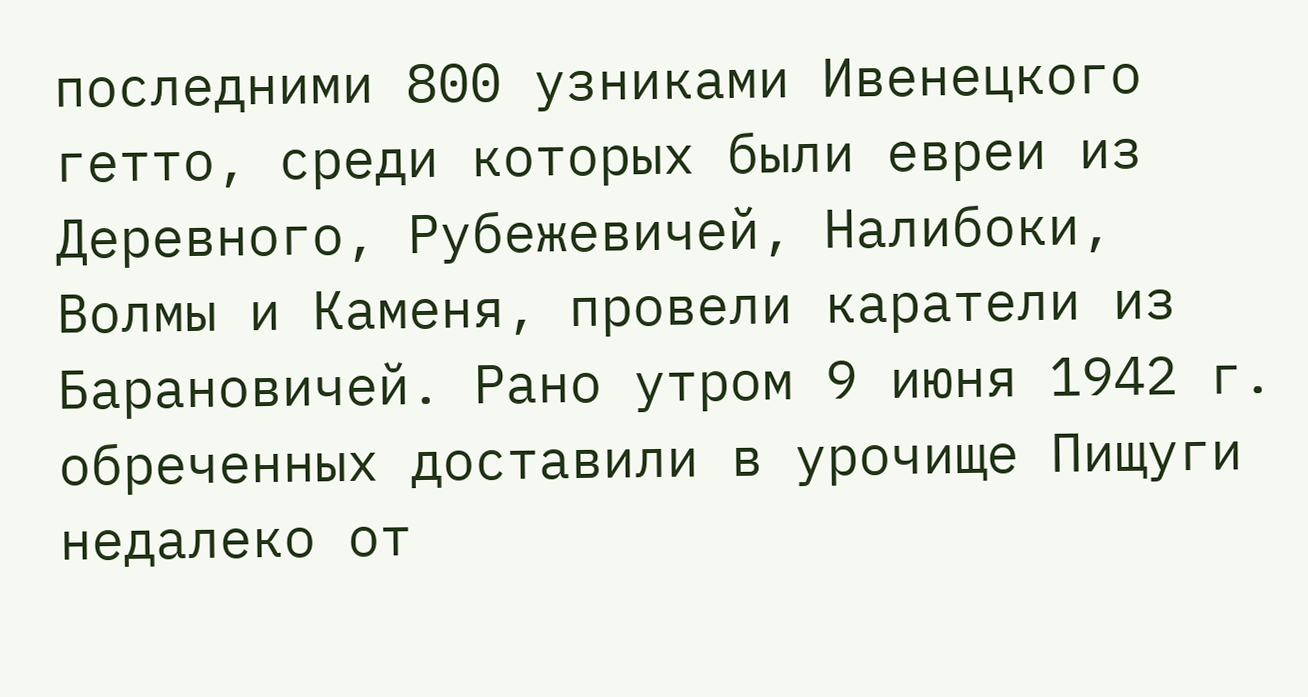последними 800 узниками Ивенецкого гетто, среди которых были евреи из Деревного, Рубежевичей, Налибоки, Волмы и Каменя, провели каратели из Барановичей. Рано утром 9 июня 1942 г. обреченных доставили в урочище Пищуги недалеко от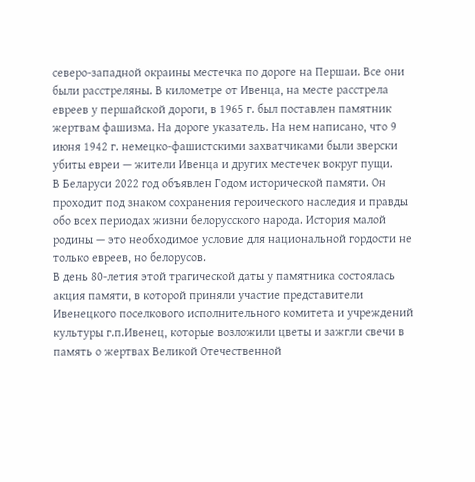северо-западной окраины местечка по дороге на Першаи. Все они были расстреляны. В километре от Ивенца, на месте расстрела евреев у першайской дороги, в 1965 г. был поставлен памятник жертвам фашизма. На дороге указатель. На нем написано, что 9 июня 1942 г. немецко-фашистскими захватчиками были зверски убиты евреи — жители Ивенца и других местечек вокруг пущи.
В Беларуси 2022 год объявлен Годом исторической памяти. Он проходит под знаком сохранения героического наследия и правды обо всех периодах жизни белорусского народа. История малой родины — это необходимое условие для национальной гордости не только евреев, но белорусов.
В день 80-летия этой трагической даты у памятника состоялась акция памяти, в которой приняли участие представители Ивенецкого поселкового исполнительного комитета и учреждений культуры г.п.Ивенец, которые возложили цветы и зажгли свечи в память о жертвах Великой Отечественной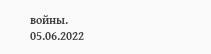войны.
05.06.2022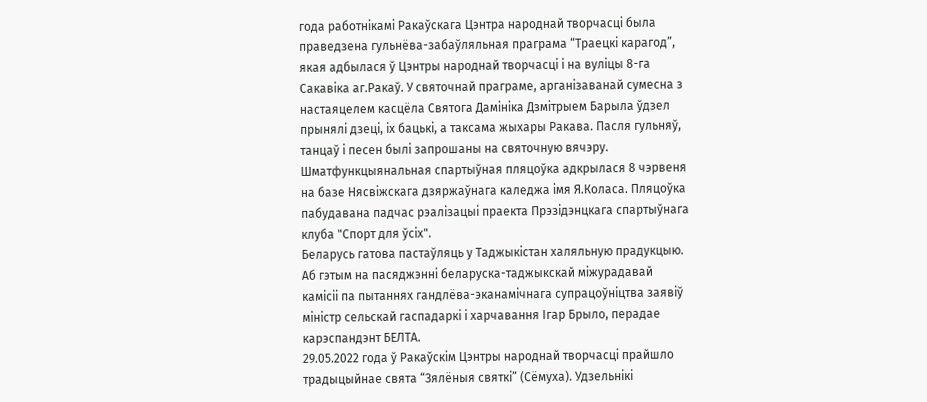года работнікамі Ракаўскага Цэнтра народнай творчасці была праведзена гульнёва-забаўляльная праграма “Траецкі карагод”, якая адбылася ў Цэнтры народнай творчасці і на вуліцы 8-га Сакавіка аг.Ракаў. У святочнай праграме, арганізаванай сумесна з настаяцелем касцёла Святога Дамініка Дзмітрыем Барыла ўдзел прынялі дзеці, іх бацькі, а таксама жыхары Ракава. Пасля гульняў, танцаў і песен былі запрошаны на святочную вячэру.
Шматфункцыянальная спартыўная пляцоўка адкрылася 8 чэрвеня на базе Нясвіжскага дзяржаўнага каледжа імя Я.Коласа. Пляцоўка пабудавана падчас рэалізацыі праекта Прэзідэнцкага спартыўнага клуба "Спорт для ўсіх".
Беларусь гатова пастаўляць у Таджыкістан халяльную прадукцыю. Аб гэтым на пасяджэнні беларуска-таджыкскай міжурадавай камісіі па пытаннях гандлёва-эканамічнага супрацоўніцтва заявіў міністр сельскай гаспадаркі і харчавання Ігар Брыло, перадае карэспандэнт БЕЛТА.
29.05.2022 года ў Ракаўскім Цэнтры народнай творчасці прайшло традыцыйнае свята “Зялёныя святкі” (Сёмуха). Удзельнікі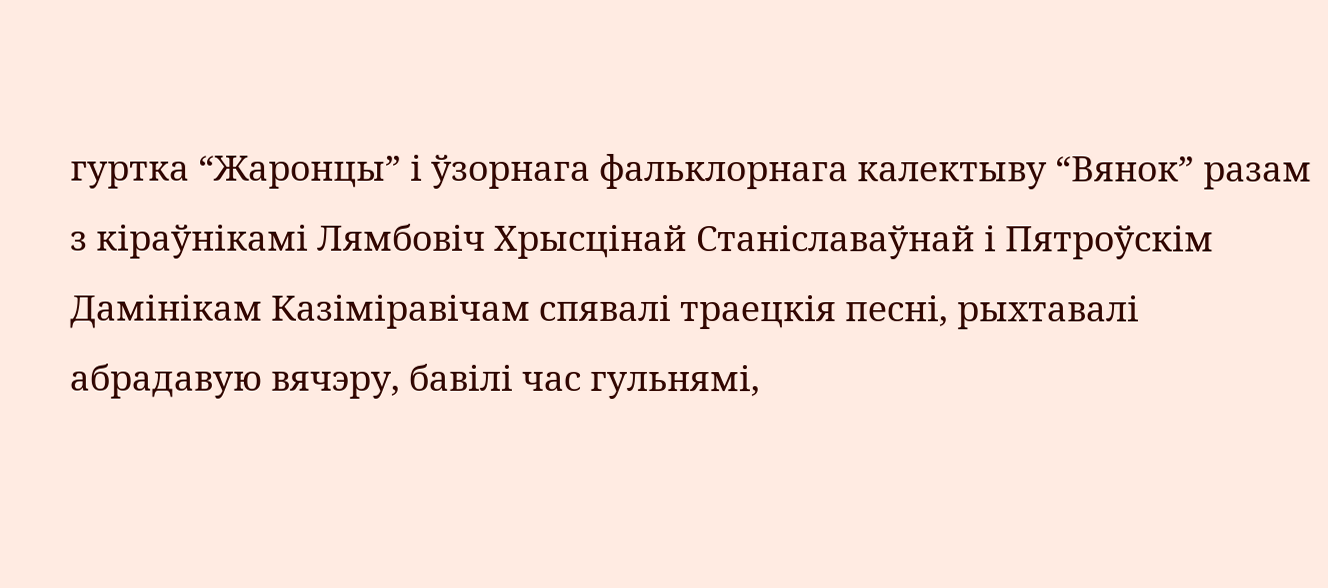гуртка “Жаронцы” і ўзорнага фальклорнага калектыву “Вянок” разам з кіраўнікамі Лямбовіч Хрысцінай Станіславаўнай і Пятроўскім Дамінікам Казіміравічам спявалі траецкія песні, рыхтавалі абрадавую вячэру, бавілі час гульнямі,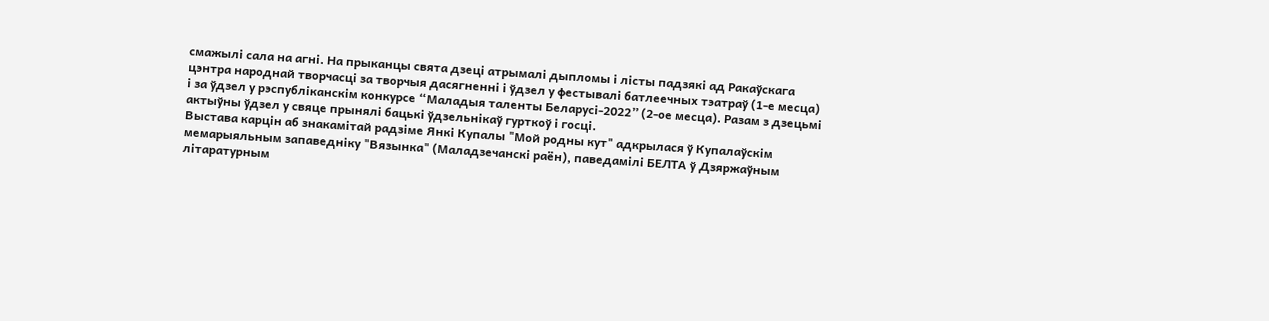смажылі сала на агні. На прыканцы свята дзеці атрымалі дыпломы і лісты падзякі ад Ракаўскага цэнтра народнай творчасці за творчыя дасягненні і ўдзел у фестывалі батлеечных тэатраў (1-е месца) і за ўдзел у рэспубліканскім конкурсе “Маладыя таленты Беларусі-2022” (2-ое месца). Разам з дзецьмі актыўны ўдзел у свяце прынялі бацькі ўдзельнікаў гурткоў і госці.
Выстава карцін аб знакамітай радзіме Янкі Купалы "Мой родны кут" адкрылася ў Купалаўскім мемарыяльным запаведніку "Вязынка" (Маладзечанскі раён), паведамілі БЕЛТА ў Дзяржаўным літаратурным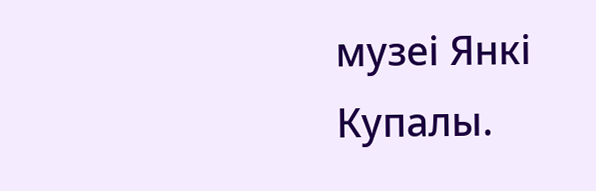музеі Янкі Купалы.